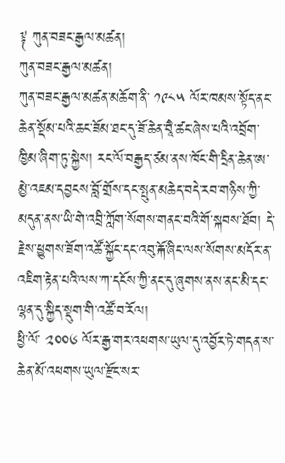༈ ཀུན་བཟང་རྒྱལ་མཚན།
ཀུན་བཟང་རྒྱལ་མཚན།
ཀུན་བཟང་རྒྱལ་མཚན་མཆོག་ནི་ ༡༩༨༥ ལོར་ཁམས་སྟོད་ནང་ཆེན་སྡོམ་པའི་ཆང་ཟོམ་ཐང་དུ་ཟོ་ཆེན་བཱཻ་ཚང་ཞེས་པའི་འབྲོག་ཁྱིམ་ཞིག་ཏུ་སྐྱེས། རང་ལོ་བརྒྱད་ཙམ་ནས་ཁོང་གི་དྲིན་ཆེན་ཨ་མྱེ་འཇམ་དབྱངས་བློ་གྲོས་དང་སྤུན་མཆེད་བདེ་རབ་གཉིས་ཀྱི་མདུན་ནས་ཡི་གེ་འབྲི་ཀློག་སོགས་གནང་བའི་གོ་སྐབས་ཐོབ། དེ་རྗེས་ཕྱུགས་ཟོག་འཚོ་སྐྱོང་དང་འབུ་རྐོ་ཞིང་ལས་སོགས་མདོར་ན་འཇིག་རྟེན་པའི་ལས་ཀ་དངོས་ཀྱི་ནང་དུ་ཞུགས་ནས་ནང་མི་དང་ལྷན་དུ་སྐྱིད་སྡུག་གི་འཚོ་བ་རོལ།
ཕྱི་ལོ་ ༢༠༠༦ ལོར་རྒྱ་གར་འཕགས་ཡུལ་དུ་འབྱོར་ཏེ་གདན་ས་ཆེན་མོ་འཕགས་ཡུལ་རྫོང་སར་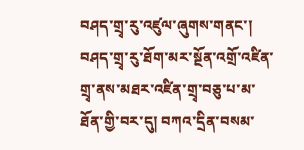བཤད་གྲྭ་རུ་འཛུལ་ཞུགས་གནང་། བཤད་གྲྭ་རུ་ཐོག་མར་སྔོན་འགྲོ་འཛིན་གྲྭ་ནས་མཐར་འཛིན་གྲྭ་བཅུ་པ་མ་ཐོན་གྱི་བར་དུ། བཀའ་དྲིན་བསམ་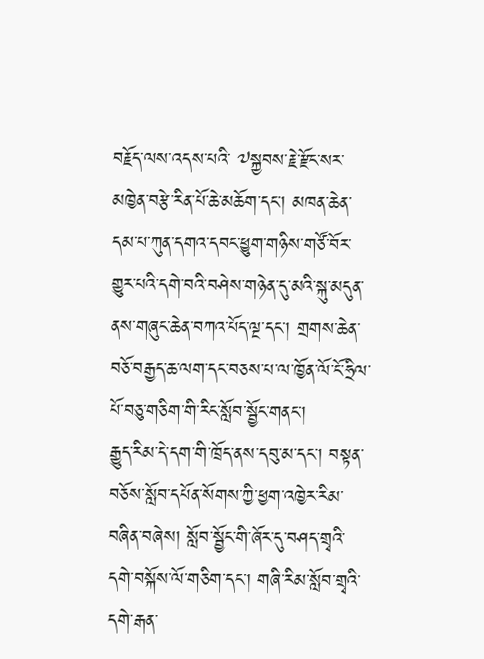བརྗོད་ལས་འདས་པའི་ ༧སྐྱབས་རྗེ་རྫོང་སར་མཁྱེན་བརྩེ་རིན་པོ་ཆེ་མཆོག་དང་། མཁན་ཆེན་དམ་པ་ཀུན་དགའ་དབང་ཕྱུག་གཉིས་གཙོ་བོར་གྱུར་པའི་དགེ་བའི་བཤེས་གཉེན་དུ་མའི་སྐུ་མདུན་ནས་གཞུང་ཆེན་བཀའ་པོད་ལྔ་དང་། གྲགས་ཆེན་བཅོ་བརྒྱད་ཆ་ལག་དང་བཅས་པ་ལ་ཁྱོན་ལོ་ངོ་ཧྲིལ་པོ་བཅུ་གཅིག་གི་རིང་སློབ་སྦྱོང་གནང་།
རྒྱུད་རིམ་དེ་དག་གི་ཁྲོད་ནས་དབུ་མ་དང་། བསྟན་བཅོས་སློབ་དཔོན་སོགས་ཀྱི་ཕྱག་འཁྱེར་རིམ་བཞིན་བཞེས། སློབ་སྦྱོང་གི་ཞོར་དུ་བཤད་གྲྭའི་དགེ་བསྐོས་ལོ་གཅིག་དང་། གཞི་རིམ་སློབ་གྲྭའི་དགེ་རྒན་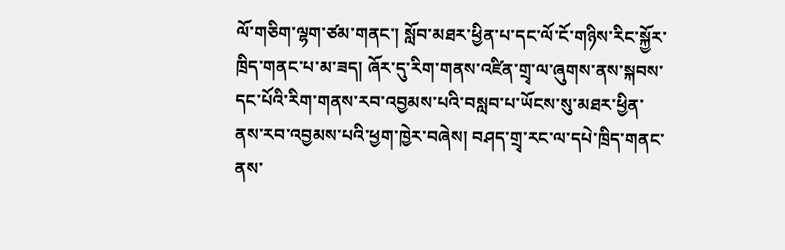ལོ་གཅིག་ལྷག་ཙམ་གནང་། སློབ་མཐར་ཕྱིན་པ་དང་ལོ་ངོ་གཉིས་རིང་སྐྱོར་ཁྲིད་གནང་པ་མ་ཟད། ཞོར་དུ་རིག་གནས་འཛིན་གྲྭ་ལ་ཞུགས་ནས་སྐབས་དང་པོའི་རིག་གནས་རབ་འབྱམས་པའི་བསླབ་པ་ཡོངས་སུ་མཐར་ཕྱིན་ནས་རབ་འབྱམས་པའི་ཕྱག་ཁྱེར་བཞེས། བཤད་གྲྭ་རང་ལ་དཔེ་ཁྲིད་གནང་ནས་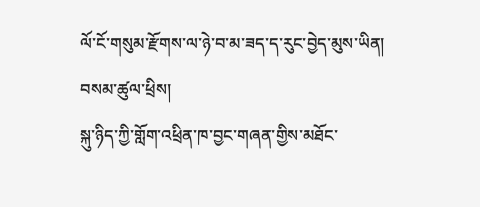ལོ་ངོ་གསུམ་རྫོགས་ལ་ཉེ་བ་མ་ཟད་ད་རུང་བྱེད་མུས་ཡིན།
བསམ་ཚུལ་ཕྲིས།
སྐུ་ཉིད་ཀྱི་གློག་འཕྲིན་ཁ་བྱང་གཞན་གྱིས་མཐོང་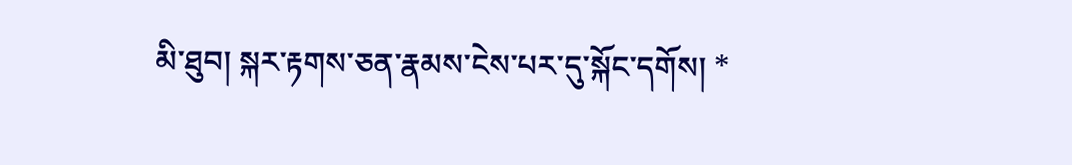མི་ཐུབ། སྐར་རྟགས་ཅན་རྣམས་ངེས་པར་དུ་སྐོང་དགོས། *